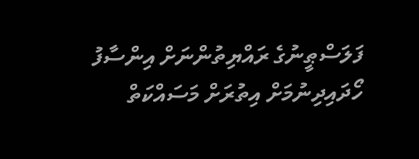ފަލަސްޠީނުގެ ރައްޔިތުންނަށް އިންސާފު ހޯދައިދިނުމަށް އިތުރަށް މަސައްކަތް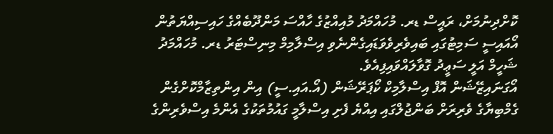ކޮށްދިނުމަށް، ރައީސް ޑރ. މުހައްމަދު މުއިއްޒުގެ ހާއްސަ މަންދޫބެއްގެ ހައިސިއްޔަތުން އޯއައިސީ ސަމިޓުގައި ބައިވެރިވެވަޑައިގެންނެވި އިސްލާމިމް މިނިސްޓަރު ޑރ. މުހައްމަދު ޝަހީމް އަލީ ސަޢީދު ގޮވާލައްވައިފިއެވެ.
އޯގަނައިޒޭޝަން އޮފް އިސްލާމިކް ކޯޕަރޭޝަން (އޯ.އައި.ސީ) އިން އިންތިޒާމްކޮށްގެން ގެމްބިޔާގެ ވެރިރަށް ބަންޖުލްގައި އިއްޔެ ފެށި އިސްލާމީ ގައުމުތަކުގެ އެންމެ އިސްވެރިންގެ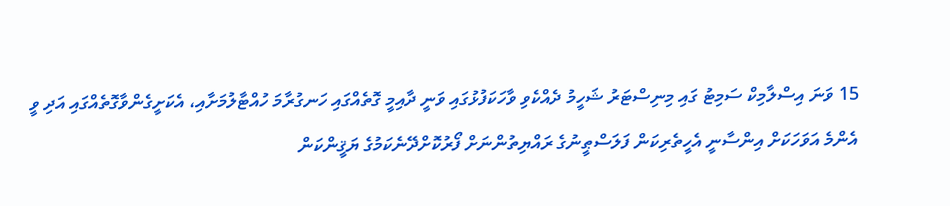15 ވަނަ އިސްލާމިކް ސަމިޓު ގައި މިނިސްޓަރު ޝަހީމު ދެއްކެވި ވާހަކަފުޅުގައި ވަނީ ދާއިމީ ގޮތެއްގައި ހަނގުރާމަ ހުއްޓާލުމަށާއި، އެކަށީގެންވާގޮތެއްގައި އަދި ވީ އެންމެ އަވަހަކަށް އިންސާނީ އެހީތެރިކަން ފަލަސްޠީނުގެ ރައްޔިތުންނަށް ފޯރުކޮށްދޭނެކަމުގެ ޔަޤީންކަން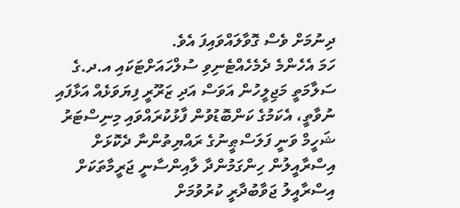ދިނުމަށް ވެސް ގޮވާލައްވައިފަ އެވެ.
ހަމަ އެހެންމެ ދެމެހެއްޓެނިވި ސުލްހައަށްޓަކައި އ.ދ.ގެ ސަލާމަތީ މަޖިލީހުން އަވަސް އަދި ޒަރޫރީ ފިޔަވަޅެއް އަޅާފައި ނުވާތީ، އެކަމުގެ ކަންބޮޑުވުން ފާޅުކުރައްވައި މިނިސްޓަރު ޝަހީމް ވަނީ ފަލަސްޠީނުގެ ރައްޔިތުންނާ ދެކޮޅަށް އިސްރާއީލުން ހިންގަމުންދާ ލާއިންސާނީ ޖަރީމާތަކަށް އިސްރާއީލު ޖަވާބުދާރީ ކުރުވުމަށް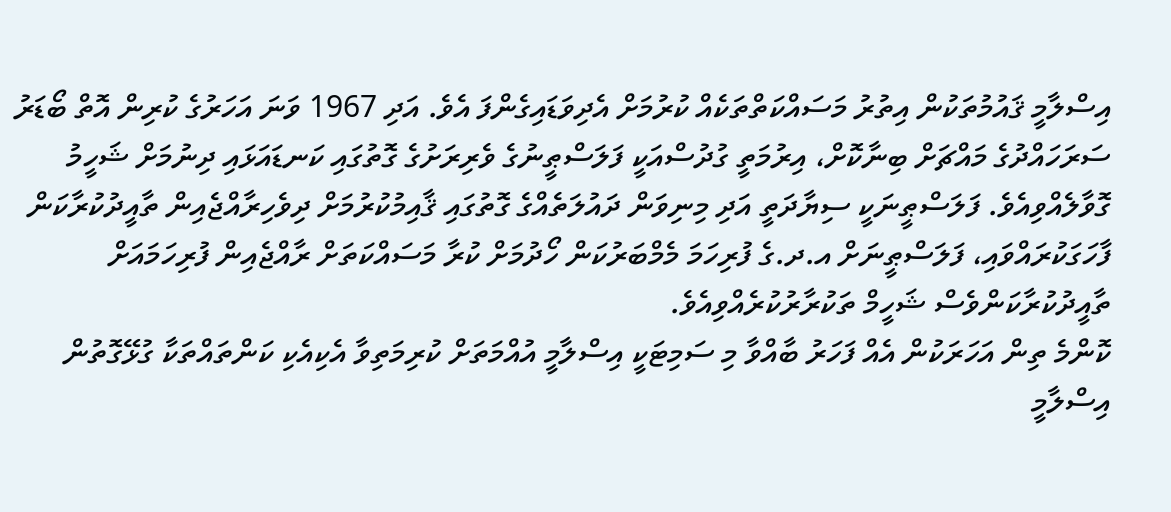އިސްލާމީ ޤައުމުތަކުން އިތުރު މަސައްކަތްތަކެއް ކުރުމަށް އެދިވަޑައިގެންފަ އެވެ. އަދި 1967 ވަނަ އަހަރުގެ ކުރިން އޮތް ބޯޑަރު ސަރަހައްދުގެ މައްޗަށް ބިނާކޮށް، އިރުމަތީ ގުދުސްއަކީ ފަލަސްޠީނުގެ ވެރިރަށުގެ ގޮތުގައި ކަނޑައަޅައި ދިނުމަށް ޝަހީމު ގޮވާލެއްވިއެވެ. ފަލަސްޠީނަކީ ސިޔާދަތީ އަދި މިނިވަން ދައުލަތެއްގެ ގޮތުގައި ޤާއިމުކުރުމަށް ދިވެހިރާއްޖެއިން ތާއީދުކުރާކަން ފާހަގަކުރައްވައި، ފަލަސްޠީނަށް އ.ދ.ގެ ފުރިހަމަ މެމްބަރުކަން ހޯދުމަށް ކުރާ މަސައްކަތަށް ރާއްޖެއިން ފުރިހަމައަށް ތާއީދުކުރާކަންވެސް ޝަހީމް ތަކުރާރުކުރެއްވިއެވެ.
ކޮންމެ ތިން އަހަރަކުން އެއް ފަހަރު ބާއްވާ މި ސަމިޓަކީ އިސްލާމީ އުއްމަތަށް ކުރިމަތިވާ އެކިއެކި ކަންތައްތަކާ ގުޅޭގޮތުން އިސްލާމީ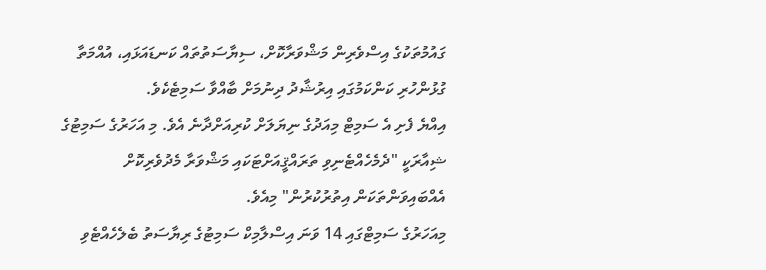ގައުމުތަކުގެ އިސްވެރިން މަޝްވަރާކޮށް، ސިޔާސަތުތައް ކަނޑައަޅައި، އުއްމަތާ ގުޅުންހުރި ކަންކަމުގައި އިރުޝާދު ދިނުމަށް ބާއްވާ ސަމިޓެކެވެ.
އިއްޔެ ފެށި އެ ސަމިޓް މިއަދުގެ ނިޔަލަށް ކުރިއަށްދާނެ އެވެ. މި އަހަރުގެ ސަމިޓުގެ ޝިއާރަކީ "ދެމެހެއްޓެނިވި ތަރައްޤީއަށްޓަކައި މަޝްވަރާ މެދުވެރިކޮށް އެއްބައިވަންތަކަން އިތުރުކުރުން" މިއެވެ.
މިއަހަރުގެ ސަމިޓްގައި 14 ވަނަ އިސްލާމިކް ސަމިޓުގެ ރިޔާސަތު ބެލެހެއްޓެވި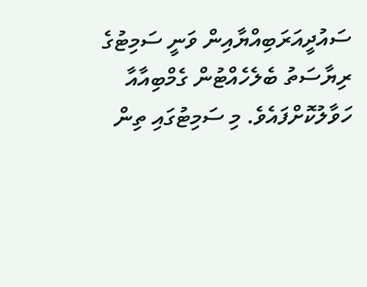ސައުދީއަރަބިއްޔާއިން ވަނީ ސަމިޓުގެ ރިޔާސަތު ބެލެހެއްޓުން ގެމްބިއާއާ ހަވާލުކޮށްފައެވެ. މި ސަމިޓުގައި ތިން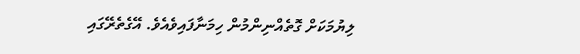ލިޔުމަކަށް ގޮތެއްނިންމުން ހިމަނާފައިވެއެވެ. އޭގެތެރޭގައި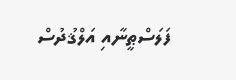ފަލަސްޠީނާއި އަލްޤުދުސް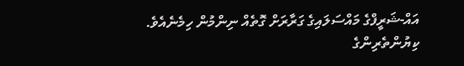އައް-ޝަރީފްގެ މައްސަލައިގެ ގަރާރަށް ގޮތެއް ނިންމުން ހިމެނެއެވެ.
ކިޔުންތެރިންގެ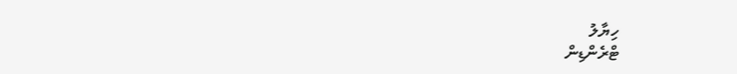ހިޔާލު
ޓްރެންޑިން